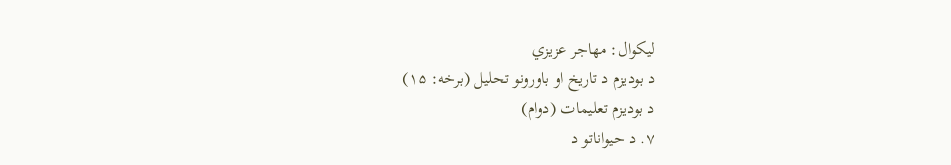لیکوال: مهاجر عزیزي
د بودیزم د تاریخ او باورونو تحلیل (برخه: ۱۵)
د بودیزم تعلیمات (دوام)
۷. د حیواناتو د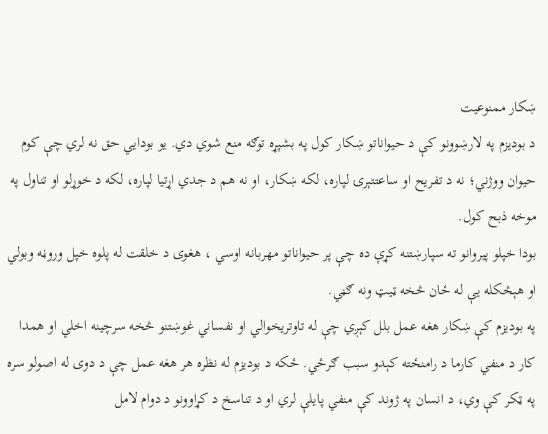ښکار ممنوعیت
د بودیزم په لارښوونو کې د حیواناتو ښکار کول په بشپړه توګه منع شوي دي. یو بودایي حق نه لري چې کوم حیوان ووژني؛ نه د تفریح او ساعتتېرۍ لپاره، لکه ښکار، او نه هم د جدي اړتیا لپاره، لکه د خوړلو او تناول په موخه ذبح کول.
بودا خپلو پیروانو ته سپارښتنه کړې ده چې پر حیواناتو مهربانه اوسي ، هغوی د خلقت له پلوه خپل وروڼه وبولي او هېڅکله یې له ځان څخه ټیټ ونه ګڼي.
په بودیزم کې ښکار هغه عمل بلل کېږي چې له تاوتریخوالي او نفساني غوښتنو څخه سرچینه اخلي او همدا کار د منفي کارما د رامنځته کېدو سبب ګرځي. ځکه د بودیزم له نظره هر هغه عمل چې د دوی له اصولو سره په ټکر کې وي، د انسان په ژوند کې منفي پایلې لري او د تناسخ د کړاوونو د دوام لامل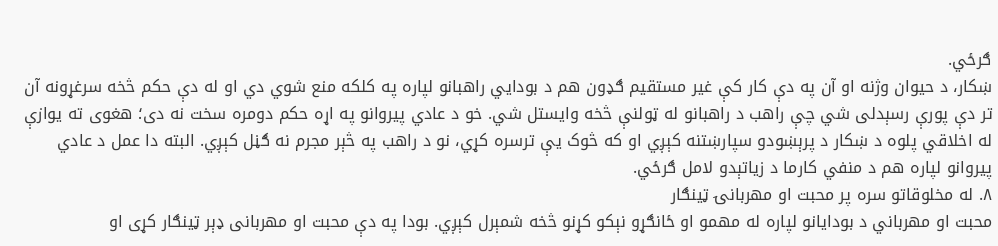ګرځي.
ښکار، د حیوان وژنه او آن په دې کار کې غیر مستقیم ګډون هم د بودایي راهبانو لپاره په کلکه منع شوي دي او له دې حکم څخه سرغړونه آن تر دې پورې رسېدلی شي چې راهب د راهبانو له ټولنې څخه وایستل شي. خو د عادي پیروانو په اړه حکم دومره سخت نه دی؛ هغوی ته یوازې له اخلاقي پلوه د ښکار د پرېښودو سپارښتنه کېږي او که څوک یې ترسره کړي، نو د راهب په څېر مجرم نه ګڼل کېږي. البته دا عمل د عادي پیروانو لپاره هم د منفي کارما د زیاتېدو لامل ګرځي.
۸. له مخلوقاتو سره پر محبت او مهربانۍ ټینګار
محبت او مهرباني د بودایانو لپاره له مهمو او ځانګړو نېکو کړنو څخه شمېرل کېږي. بودا په دې محبت او مهربانی ډېر ټینګار کړی او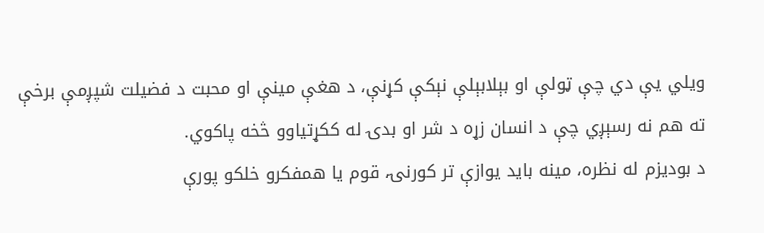ویلي یې دي چې ټولې او بېلابېلې نېکې کړنې، د هغې مینې او محبت د فضیلت شپږمې برخې ته هم نه رسېږي چې د انسان زړه د شر او بدۍ له ککړتیاوو څخه پاکوي.
د بودیزم له نظره، مينه باید یوازې تر کورنۍ، قوم یا همفکرو خلکو پورې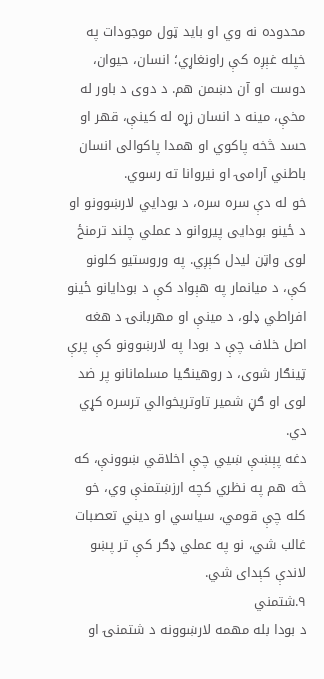محدوده نه وي او باید ټول موجودات په خپله غېږه کې راونغاړي؛ انسان، حیوان، دوست او آن دښمن هم. د دوی د باور له مخې، مينه د انسان زړه له کینې، قهر او حسد څخه پاکوي او همدا پاکوالی انسان باطني آرامۍ او نیروانا ته رسوي.
خو له دې سره سره، د بودایي لارښوونو او د ځینو بودایی پیروانو د عملي چلند ترمنځ لوی واټن لیدل کېږي. په وروستیو کلونو کې، د میانمار په هېواد کې د بودایانو ځینو افراطي ډلو، د مينې او مهربانۍ د هغه اصل خلاف چې د بودا په لارښوونو کې پرې ټینګار شوی، د روهینګیا مسلمانانو پر ضد لوی او ګڼ شمیر تاوتریخوالي ترسره کړي دي.
دغه پېښې ښيي چې اخلاقي ښوونې، که څه هم په نظري کچه ارزښتمنې وي، خو کله چې قومي، سیاسي او دیني تعصبات غالب شي، نو په عملي ډګر کې تر پښو لاندې کېدای شي.
٩.شتمني
د بودا بله مهمه لارښوونه د شتمنۍ او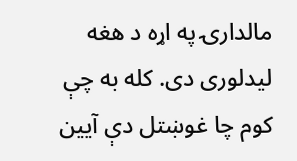مالدارۍ په اړه د هغه لیدلوری دی. کله به چې کوم چا غوښتل دې آیین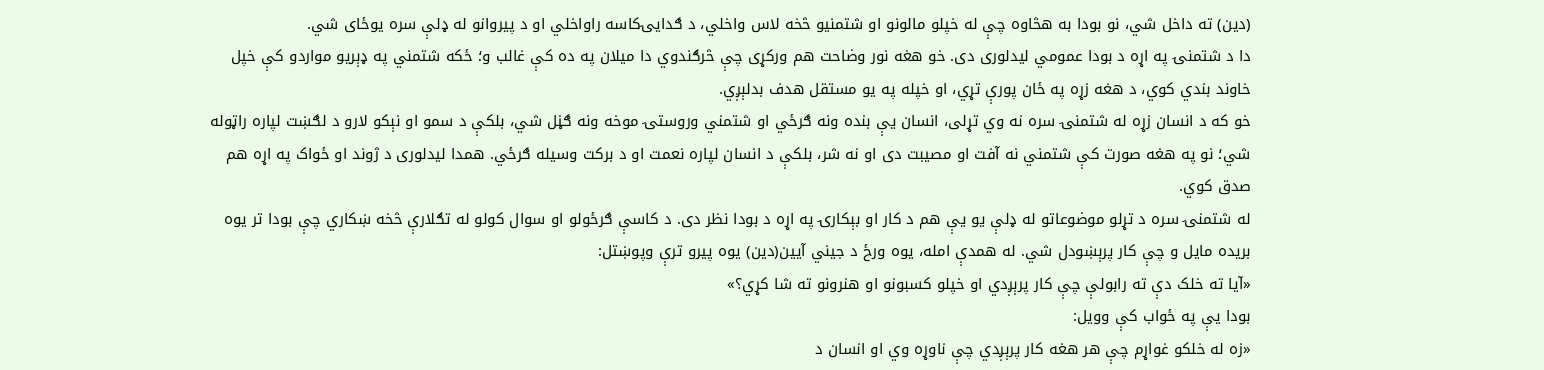(دین) ته داخل شي، نو بودا به هڅاوه چې له خپلو مالونو او شتمنیو څخه لاس واخلي، د ګدایۍکاسه راواخلي او د پیروانو له ډلې سره یوځای شي.
دا د شتمنۍ په اړه د بودا عمومي لیدلوری دی. خو هغه نور وضاحت هم ورکړی چې څرګندوي دا میلان په ده کې غالب و؛ ځکه شتمني په ډېریو مواردو کې خپل خاوند بندي کوي، د هغه زړه په ځان پورې تړي، او خپله په یو مستقل هدف بدلېږي.
خو که د انسان زړه له شتمنۍ سره نه وي تړلی، انسان یې بنده ونه ګرځي او شتمني وروستۍ موخه ونه ګڼل شي، بلکې د سمو او نېکو لارو د لګښت لپاره راټوله شي؛ نو په هغه صورت کې شتمني نه آفت او مصیبت دی او نه شر، بلکې د انسان لپاره نعمت او د برکت وسیله ګرځي. همدا لیدلوری د ژوند او ځواک په اړه هم صدق کوي.
له شتمنۍ سره د تړلو موضوعاتو له ډلې یو یې هم د کار او بېکارۍ په اړه د بودا نظر دی. د کاسې ګرځولو او سوال کولو له تګلارې څخه ښکاري چې بودا تر یوه بریده مایل و چې کار پرېښودل شي. له همدې امله، یوه ورځ د جیني آیین(دین) یوه پیرو ترې وپوښتل:
«آیا ته خلک دې ته رابولې چې کار پرېږدي او خپلو کسبونو او هنرونو ته شا کړي؟»
بودا یې په ځواب کې وویل:
«زه له خلکو غواړم چې هر هغه کار پرېږدي چې ناوړه وي او انسان د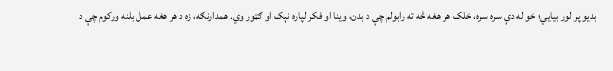بدیو پر لور بیايي؛ خو له دې سره سره، خلک هر هغه څه ته رابولم چې د بدن، وینا او فکر لپاره نېک او ګټور وي. همدارنګه، زه د هر هغه عمل بلنه ورکوم چې د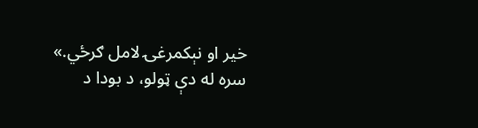خیر او نېکمرغۍ لامل ګرځي.»
سره له دې ټولو، د بودا د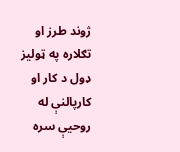ژوند طرز او تګلاره په ټولیز ډول د کار او کارپالنې له روحیې سره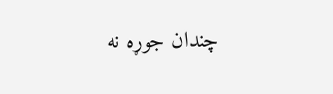چندان جوړه نه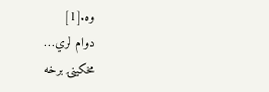وه.[1]
دوام لري…
مخکینۍ برخه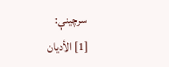سرچینې:
[1] الأدیان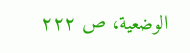الوضعیة، ص ۲۲۲